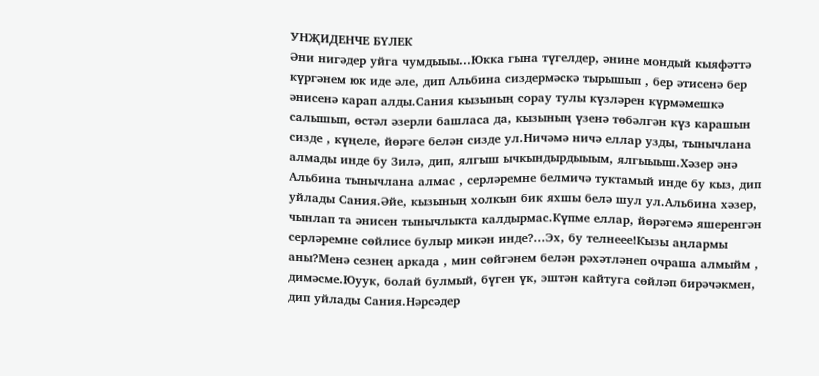УНҖИДЕНЧЕ БҮЛЕК
Әни нигәдер уйга чумдыыы...Юкка гына түгелдер, әнине мондый кыяфәттә күргәнем юк иде әле, дип Альбина сиздермәскә тырышып , бер әтисенә бер әнисенә карап алды.Сания кызының сорау тулы күзләрен күрмәмешкә салышып, өстәл әзерли башласа да, кызының үзенә төбәлгән күз карашын сизде , күңеле, йөрәге белән сизде ул.Ничәмә ничә еллар узды, тынычлана алмады инде бу Зилә, дип, ялгыш ычкындырдыыым, ялгыыыш.Хәзер әнә Альбина тынычлана алмас , серләремне белмичә туктамый инде бу кыз, дип уйлады Сания.Әйе, кызының холкын бик яхшы белә шул ул.Альбина хәзер, чынлап та әнисен тынычлыкта калдырмас.Күпме еллар, йөрәгемә яшеренгән серләремне сөйлисе булыр микән инде?...Эх, бу телнеее!Кызы аңлармы аны?Менә сезнең аркада , мин сөйгәнем белән рәхәтләнеп очраша алмыйм , димәсме.Юуук, болай булмый, бүген үк, эштән кайтуга сөйләп бирәчәкмен, дип уйлады Сания.Нәрсәдер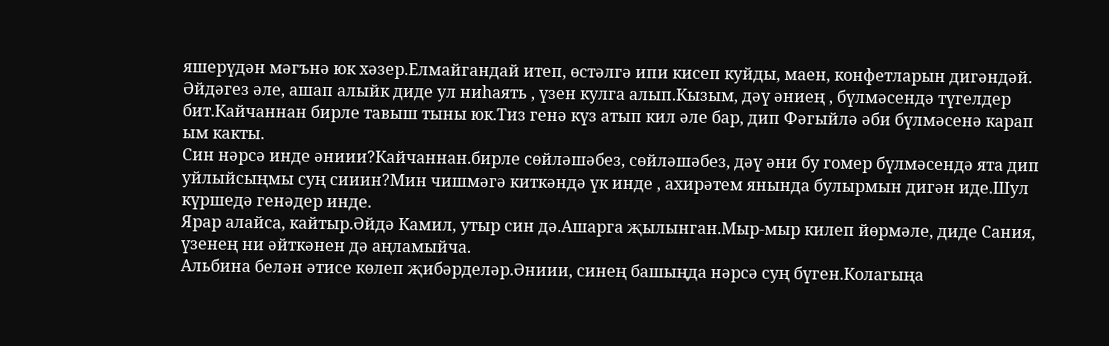яшерүдән мәгънә юк хәзер.Елмайгандай итеп, өстәлгә ипи кисеп куйды, маен, конфетларын дигәндәй.
Әйдәгез әле, ашап алыйк диде ул ниһаять , үзен кулга алып.Кызым, дәү әниең , бүлмәсендә түгелдер бит.Кайчаннан бирле тавыш тыны юк.Тиз генә күз атып кил әле бар, дип Фәгыйлә әби бүлмәсенә карап ым какты.
Син нәрсә инде әниии?Кайчаннан.бирле сөйләшәбез, сөйләшәбез, дәү әни бу гомер бүлмәсендә ята дип уйлыйсыңмы суң сииин?Мин чишмәгә киткәндә үк инде , ахирәтем янында булырмын дигән иде.Шул күршедә генәдер инде.
Ярар алайса, кайтыр.Әйдә Камил, утыр син дә.Ашарга җылынган.Мыр-мыр килеп йөрмәле, диде Сания, үзенең ни әйткәнен дә аңламыйча.
Альбина белән әтисе көлеп җибәрделәр.Әниии, синең башыңда нәрсә суң бүген.Колагыңа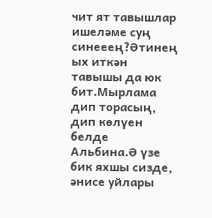чит ят тавышлар ишеләме суң синееең?Әтинең ых иткән тавышы да юк бит.Мырлама дип торасың, дип көлүен белде Альбина.Ә үзе бик яхшы сизде, әнисе уйлары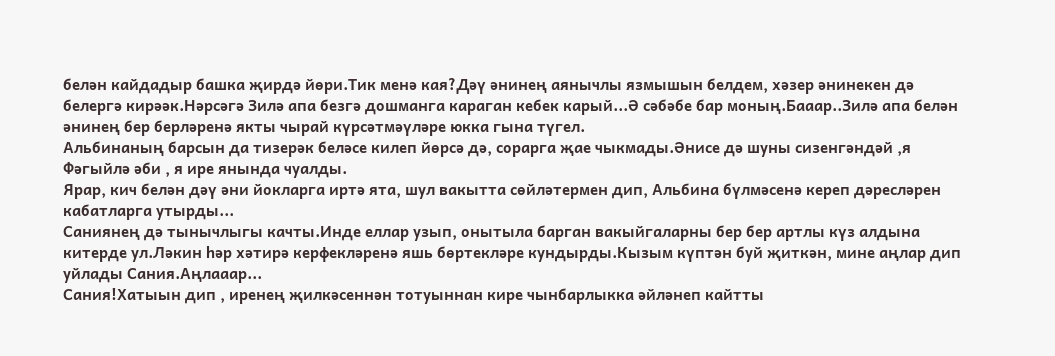белән кайдадыр башка җирдә йөри.Тик менә кая?Дәү әнинең аянычлы язмышын белдем, хәзер әнинекен дә белергә кирәәк.Нәрсәгә Зилә апа безгә дошманга караган кебек карый...Ә сәбәбе бар моның.Бааар..Зилә апа белән әнинең бер берләренә якты чырай күрсәтмәүләре юкка гына түгел.
Альбинаның барсын да тизерәк беләсе килеп йөрсә дә, сорарга җае чыкмады.Әнисе дә шуны сизенгәндәй ,я Фәгыйлә әби , я ире янында чуалды.
Ярар, кич белән дәү әни йокларга иртә ята, шул вакытта сөйләтермен дип, Альбина бүлмәсенә кереп дәресләрен кабатларга утырды...
Саниянең дә тынычлыгы качты.Инде еллар узып, онытыла барган вакыйгаларны бер бер артлы күз алдына китерде ул.Ләкин һәр хәтирә керфекләренә яшь бөртекләре кундырды.Кызым күптән буй җиткән, мине аңлар дип уйлады Сания.Аңлааар...
Сания!Хатыын дип , иренең җилкәсеннән тотуыннан кире чынбарлыкка әйләнеп кайтты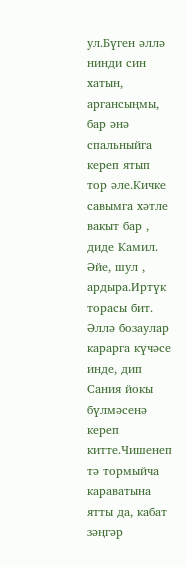ул.Бүген әллә нинди син хатын, аргансыңмы, бар әнә спальныйга кереп ятып тор әле.Кичке савымга хәтле вакыт бар , диде Камил.
Әйе, шул , ардыра.Иртүк торасы бит. Әллә бозаулар карарга күчәсе инде, дип Сания йокы бүлмәсенә кереп китте.Чишенеп тә тормыйча караватына ятты да, кабат зәңгәр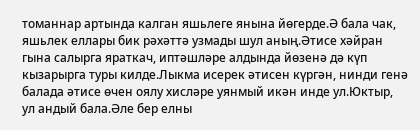томаннар артында калган яшьлеге янына йөгерде.Ә бала чак, яшьлек еллары бик рәхәттә узмады шул аның.Әтисе хәйран гына салырга яраткач, иптәшләре алдында йөзенә дә күп кызарырга туры килде.Лыкма исерек әтисен күргән, нинди генә балада әтисе өчен оялу хисләре уянмый икән инде ул.Юктыр, ул андый бала.Әле бер елны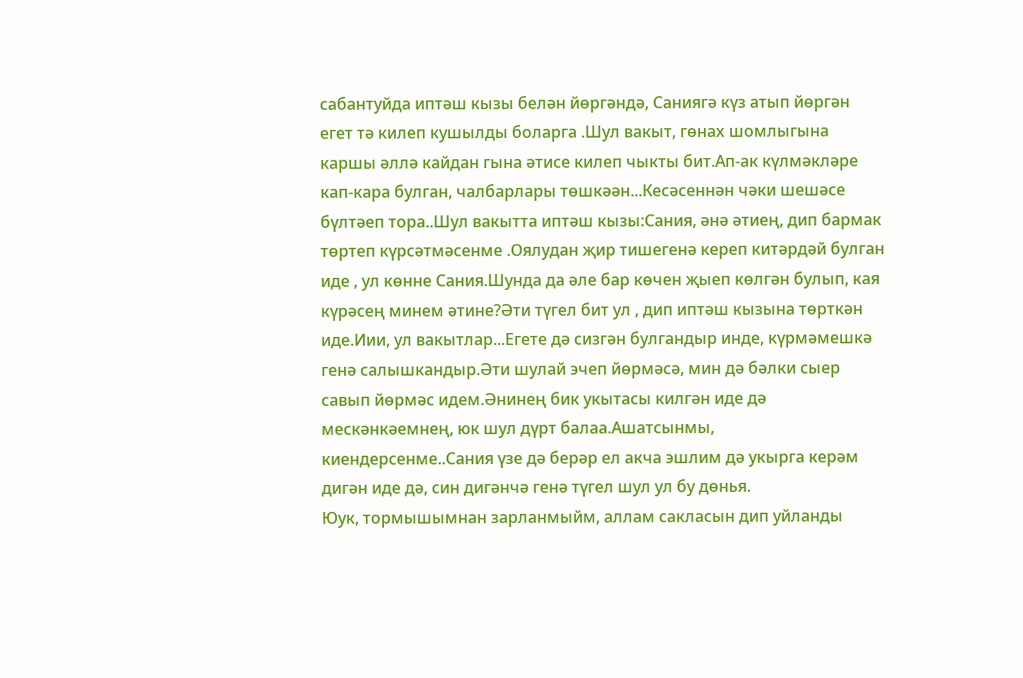сабантуйда иптәш кызы белән йөргәндә, Саниягә күз атып йөргән егет тә килеп кушылды боларга .Шул вакыт, гөнах шомлыгына каршы әллә кайдан гына әтисе килеп чыкты бит.Ап-ак күлмәкләре кап-кара булган, чалбарлары төшкәән...Кесәсеннән чәки шешәсе бүлтәеп тора..Шул вакытта иптәш кызы:Сания, әнә әтиең, дип бармак төртеп күрсәтмәсенме .Оялудан җир тишегенә кереп китәрдәй булган иде , ул көнне Сания.Шунда да әле бар көчен җыеп көлгән булып, кая күрәсең минем әтине?Әти түгел бит ул , дип иптәш кызына төрткән иде.Иии, ул вакытлар...Егете дә сизгән булгандыр инде, күрмәмешкә генә салышкандыр.Әти шулай эчеп йөрмәсә, мин дә бәлки сыер савып йөрмәс идем.Әнинең бик укытасы килгән иде дә мескәнкәемнең, юк шул дүрт балаа.Ашатсынмы, киендерсенме..Сания үзе дә берәр ел акча эшлим дә укырга керәм дигән иде дә, син дигәнчә генә түгел шул ул бу дөнья.
Юук, тормышымнан зарланмыйм, аллам сакласын дип уйланды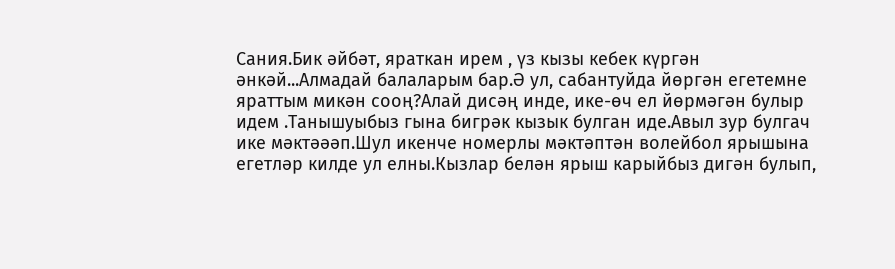Сания.Бик әйбәт, яраткан ирем , үз кызы кебек күргән әнкәй...Алмадай балаларым бар.Ә ул, сабантуйда йөргән егетемне яраттым микән сооң?Алай дисәң инде, ике-өч ел йөрмәгән булыр идем .Танышуыбыз гына бигрәк кызык булган иде.Авыл зур булгач ике мәктәәәп.Шул икенче номерлы мәктәптән волейбол ярышына егетләр килде ул елны.Кызлар белән ярыш карыйбыз дигән булып,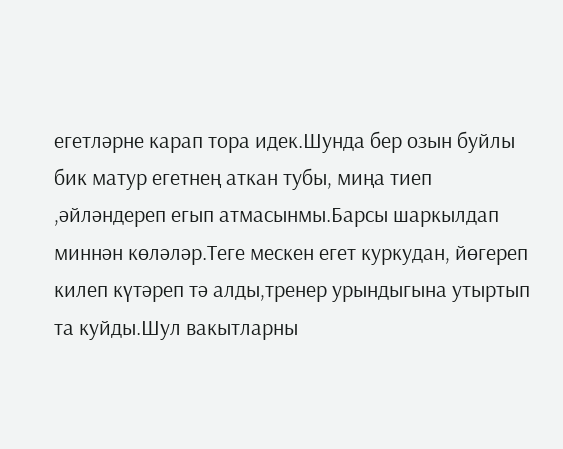егетләрне карап тора идек.Шунда бер озын буйлы бик матур егетнең аткан тубы, миңа тиеп ,әйләндереп егып атмасынмы.Барсы шаркылдап миннән көләләр.Теге мескен егет куркудан, йөгереп килеп күтәреп тә алды,тренер урындыгына утыртып та куйды.Шул вакытларны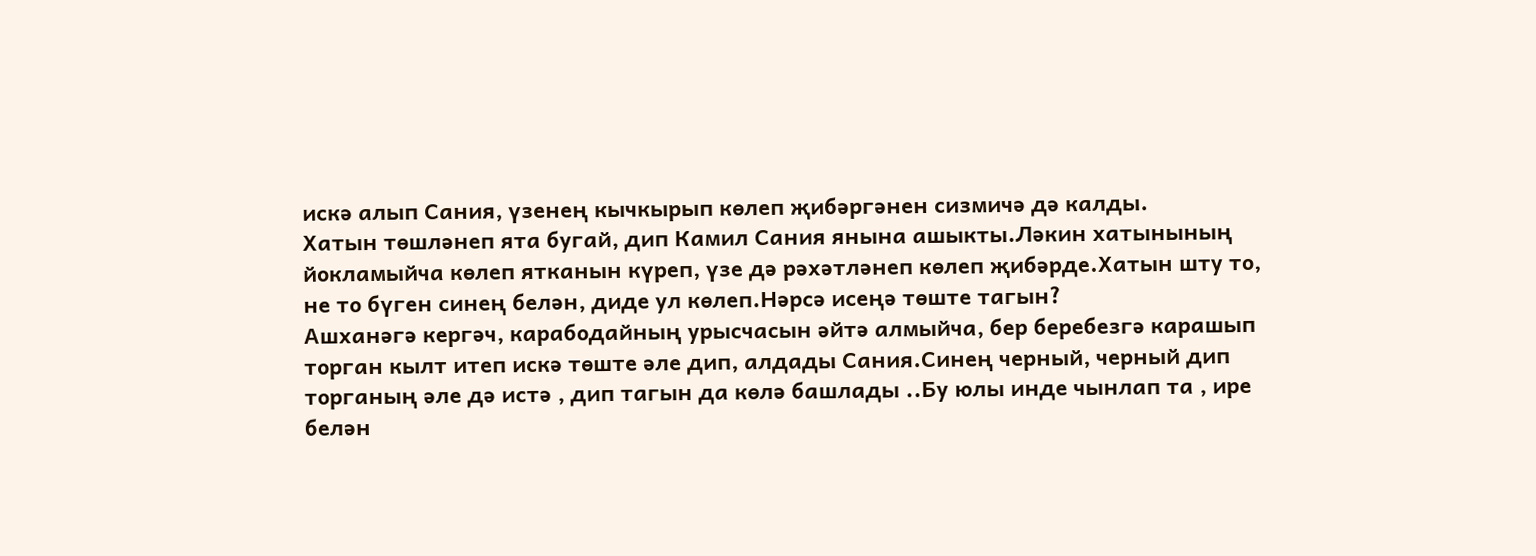искә алып Сания, үзенең кычкырып көлеп җибәргәнен сизмичә дә калды.
Хатын төшләнеп ята бугай, дип Камил Сания янына ашыкты.Ләкин хатынының йокламыйча көлеп ятканын күреп, үзе дә рәхәтләнеп көлеп җибәрде.Хатын шту то, не то бүген синең белән, диде ул көлеп.Нәрсә исеңә төште тагын?
Ашханәгә кергәч, карабодайның урысчасын әйтә алмыйча, бер беребезгә карашып торган кылт итеп искә төште әле дип, алдады Сания.Синең черный, черный дип торганың әле дә истә , дип тагын да көлә башлады ..Бу юлы инде чынлап та , ире белән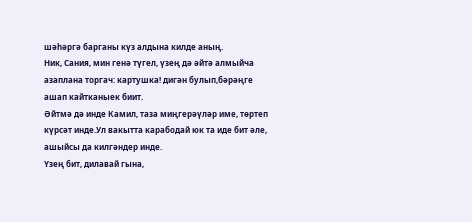шәһәргә барганы күз алдына килде аның.
Ник, Сания, мин генә түгел, үзең дә әйтә алмыйча азаплана торгач: картушка! дигән булып,бәрәңге ашап кайтканыек биит.
Әйтмә дә инде Камил, таза миңгерәүләр име, төртеп күрсәт инде.Ул вакытта карабодай юк та иде бит әле, ашыйсы да килгәндер инде.
Үзең бит, дилавай гына,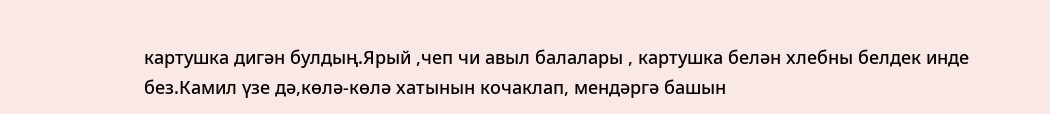картушка дигән булдың.Ярый ,чеп чи авыл балалары , картушка белән хлебны белдек инде без.Камил үзе дә,көлә-көлә хатынын кочаклап, мендәргә башын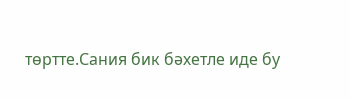төртте.Сания бик бәхетле иде бу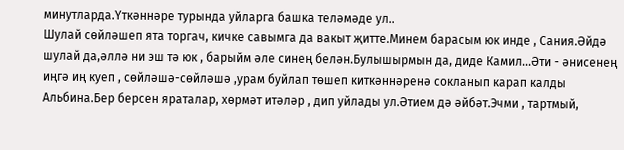минутларда.Үткәннәре турында уйларга башка теләмәде ул..
Шулай сөйләшеп ята торгач, кичке савымга да вакыт җитте.Минем барасым юк инде , Сания.Әйдә шулай да,әллә ни эш тә юк , барыйм әле синең белән.Булышырмын да, диде Камил...Әти - әнисенең иңгә иң куеп , сөйләшә-сөйләшә ,урам буйлап төшеп киткәннәренә сокланып карап калды Альбина.Бер берсен яраталар, хөрмәт итәләр , дип уйлады ул.Әтием дә әйбәт.Эчми , тартмый,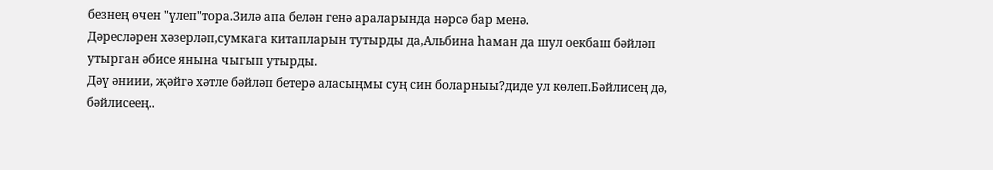безнең өчен "үлеп"тора.Зилә апа белән генә араларында нәрсә бар менә.
Дәресләрен хәзерләп,сумкага китапларын тутырды да,Альбина һаман да шул оекбаш бәйләп утырган әбисе янына чыгып утырды.
Дәү әниии, җәйгә хәтле бәйләп бетерә аласыңмы суң син боларныы?диде ул көлеп.Бәйлисең дә, бәйлисеең..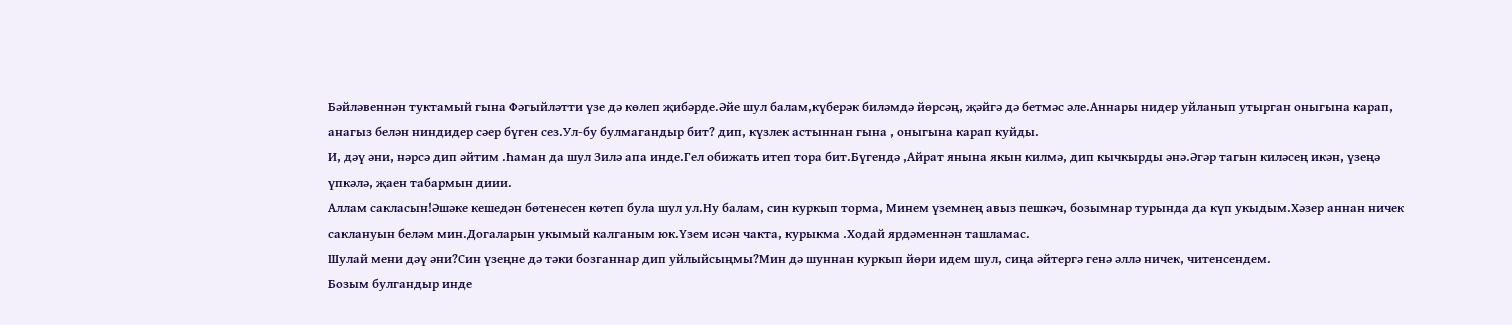Бәйләвеннән туктамый гына Фәгыйләтти үзе дә көлеп җибәрде.Әйе шул балам,күберәк биләмдә йөрсәң, җәйгә дә бетмәс әле.Аннары нидер уйланып утырган оныгына карап, анагыз белән ниндидер сәер бүген сез.Ул-бу булмагандыр бит? дип, күзлек астыннан гына , оныгына карап куйды.
И, дәү әни, нәрсә дип әйтим .Һаман да шул Зилә апа инде.Гел обижать итеп тора бит.Бүгендә ,Айрат янына якын килмә, дип кычкырды әнә.Әгәр тагын киләсең икән, үзеңә үпкәлә, җаен табармын диии.
Аллам сакласын!Әшәке кешедән бөтенесен көтеп була шул ул.Ну балам, син куркып торма, Минем үземнең авыз пешкәч, бозымнар турында да күп укыдым.Хәзер аннан ничек саклануын беләм мин.Догаларын укымый калганым юк.Үзем исән чакта, курыкма .Ходай ярдәменнән ташламас.
Шулай мени дәү әни?Син үзеңне дә тәки бозганнар дип уйлыйсыңмы?Мин дә шуннан куркып йөри идем шул, сиңа әйтергә генә әллә ничек, читенсендем.
Бозым булгандыр инде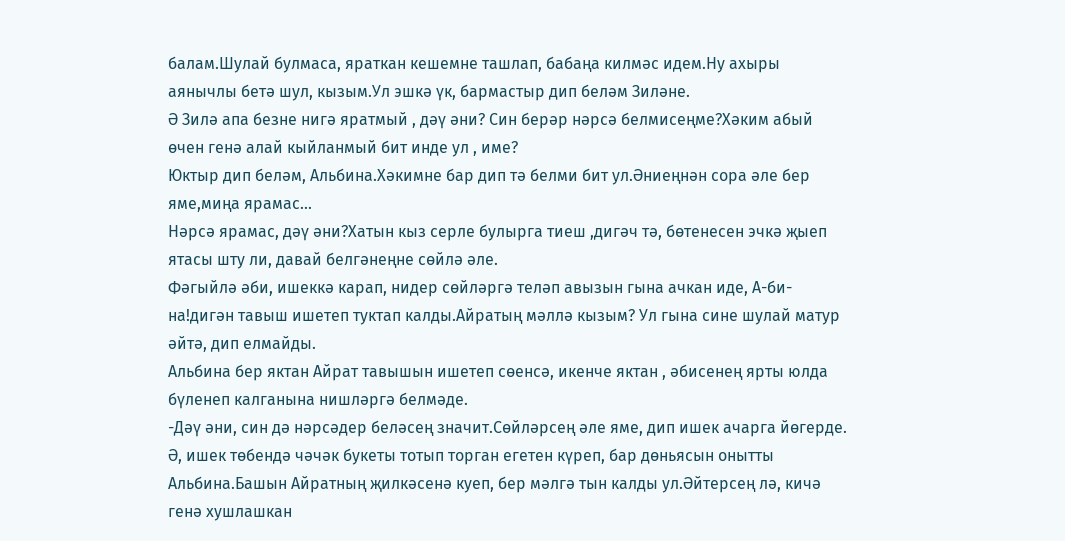балам.Шулай булмаса, яраткан кешемне ташлап, бабаңа килмәс идем.Ну ахыры аянычлы бетә шул, кызым.Ул эшкә үк, бармастыр дип беләм Зиләне.
Ә Зилә апа безне нигә яратмый , дәү әни? Син берәр нәрсә белмисеңме?Хәким абый өчен генә алай кыйланмый бит инде ул , име?
Юктыр дип беләм, Альбина.Хәкимне бар дип тә белми бит ул.Әниеңнән сора әле бер яме,миңа ярамас...
Нәрсә ярамас, дәү әни?Хатын кыз серле булырга тиеш ,дигәч тә, бөтенесен эчкә җыеп ятасы шту ли, давай белгәнеңне сөйлә әле.
Фәгыйлә әби, ишеккә карап, нидер сөйләргә теләп авызын гына ачкан иде, А-би-на!дигән тавыш ишетеп туктап калды.Айратың мәллә кызым? Ул гына сине шулай матур әйтә, дип елмайды.
Альбина бер яктан Айрат тавышын ишетеп сөенсә, икенче яктан , әбисенең ярты юлда бүленеп калганына нишләргә белмәде.
-Дәү әни, син дә нәрсәдер беләсең значит.Сөйләрсең әле яме, дип ишек ачарга йөгерде.
Ә, ишек төбендә чәчәк букеты тотып торган егетен күреп, бар дөньясын онытты Альбина.Башын Айратның җилкәсенә куеп, бер мәлгә тын калды ул.Әйтерсең лә, кичә генә хушлашкан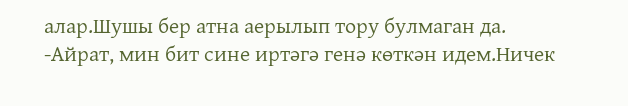алар.Шушы бер атна аерылып тору булмаган да.
-Айрат, мин бит сине иртәгә генә көткән идем.Ничек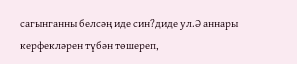сагынганны белсәң иде син?диде ул.Ә аннары керфекләрен түбән төшереп,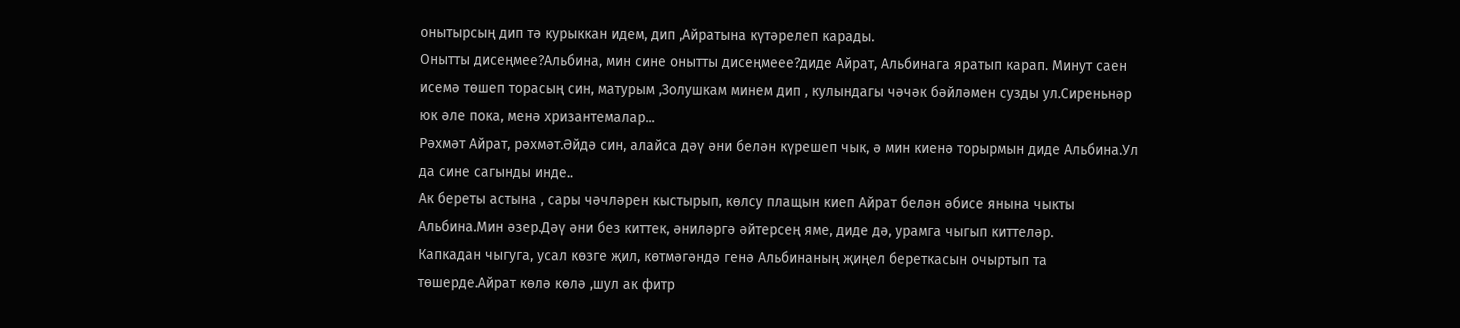онытырсың дип тә курыккан идем, дип ,Айратына күтәрелеп карады.
Онытты дисеңмее?Альбина, мин сине онытты дисеңмеее?диде Айрат, Альбинага яратып карап. Минут саен исемә төшеп торасың син, матурым ,Золушкам минем дип , кулындагы чәчәк бәйләмен сузды ул.Сиреньнәр юк әле пока, менә хризантемалар...
Рәхмәт Айрат, рәхмәт.Әйдә син, алайса дәү әни белән күрешеп чык, ә мин киенә торырмын диде Альбина.Ул да сине сагынды инде..
Ак береты астына , сары чәчләрен кыстырып, көлсу плащын киеп Айрат белән әбисе янына чыкты Альбина.Мин әзер.Дәү әни без киттек, әниләргә әйтерсең яме, диде дә, урамга чыгып киттеләр.
Капкадан чыгуга, усал көзге җил, көтмәгәндә генә Альбинаның җиңел береткасын очыртып та төшерде.Айрат көлә көлә ,шул ак фитр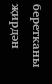беретканы җирдән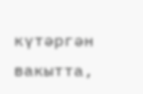күтәргән вакытта,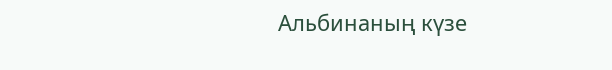Альбинаның күзе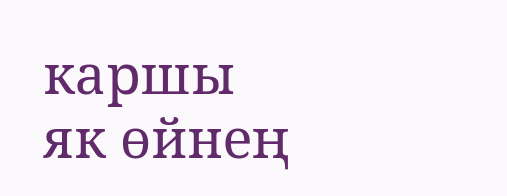каршы як өйнең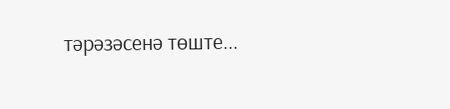тәрәзәсенә төште...